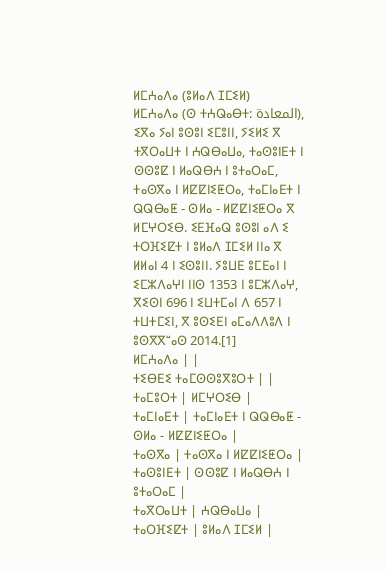ⵍⵎⵄⴰⴷⴰ (ⵓⵍⴰⴷ ⵊⵎⵉⵍ)
ⵍⵎⵄⴰⴷⴰ (ⵙ ⵜⵄⵕⴰⴱⵜ: المعادة), ⵉⴳⴰ ⵢⴰⵏ ⵓⵙⵓⵏ ⵉⵎⵓⵏⵏ, ⵢⵉⵍⵉ ⴳ ⵜⴳⵔⴰⵡⵜ ⵏ ⵄⵕⴱⴰⵡⴰ, ⵜⴰⵙⵓⵏⴹⵜ ⵏ ⵙⵙⵓⵇ ⵏ ⵍⴰⵕⴱⵄ ⵏ ⵓⵜⴰⵔⴰⵎ, ⵜⴰⵙⴳⴰ ⵏ ⵍⵇⵇⵏⵉⵟⵔⴰ, ⵜⴰⵎⵏⴰⴹⵜ ⵏ ⵕⵕⴱⴰⵟ - ⵙⵍⴰ - ⵍⵇⵇⵏⵉⵟⵔⴰ ⴳ ⵍⵎⵖⵔⵉⴱ. ⵉⴹⴼⴰⵕ ⵓⵙⵓⵏ ⴰⴷ ⵉ ⵜⵔⴼⵉⵇⵜ ⵏ ⵓⵍⴰⴷ ⵊⵎⵉⵍ ⵏⵏⴰ ⴳ ⵍⵍⴰⵏ 4 ⵏ ⵉⵙⵓⵏⵏ. ⵢⵓⵡⴹ ⵓⵎⴹⴰⵏ ⵏ ⵉⵎⵣⴷⴰⵖⵏ ⵏⵏⵙ 1353 ⵏ ⵓⵎⵣⴷⴰⵖ, ⴳⵉⵙⵏ 696 ⵏ ⵉⵡⵜⵎⴰⵏ ⴷ 657 ⵏ ⵜⵡⵜⵎⵉⵏ, ⴳ ⵓⵙⵉⴹⵏ ⴰⵎⴰⴷⴷⵓⴷ ⵏ ⵓⵙⴳⴳⵯⴰⵙ 2014.[1]
ⵍⵎⵄⴰⴷⴰ | |
ⵜⵉⴱⴹⵉ ⵜⴰⵎⵙⵙⵓⴳⵓⵔⵜ | |
ⵜⴰⵎⵓⵔⵜ | ⵍⵎⵖⵔⵉⴱ |
ⵜⴰⵎⵏⴰⴹⵜ | ⵜⴰⵎⵏⴰⴹⵜ ⵏ ⵕⵕⴱⴰⵟ - ⵙⵍⴰ - ⵍⵇⵇⵏⵉⵟⵔⴰ |
ⵜⴰⵙⴳⴰ | ⵜⴰⵙⴳⴰ ⵏ ⵍⵇⵇⵏⵉⵟⵔⴰ |
ⵜⴰⵙⵓⵏⴹⵜ | ⵙⵙⵓⵇ ⵏ ⵍⴰⵕⴱⵄ ⵏ ⵓⵜⴰⵔⴰⵎ |
ⵜⴰⴳⵔⴰⵡⵜ | ⵄⵕⴱⴰⵡⴰ |
ⵜⴰⵔⴼⵉⵇⵜ | ⵓⵍⴰⴷ ⵊⵎⵉⵍ |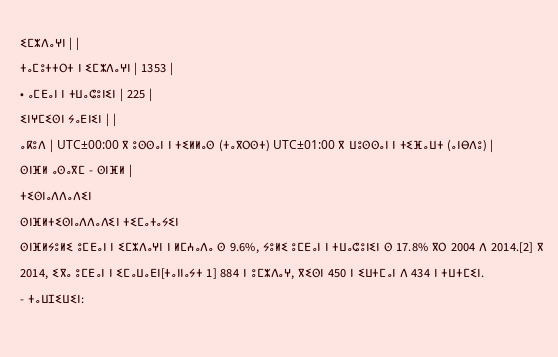ⵉⵎⵣⴷⴰⵖⵏ | |
ⵜⴰⵎⵓⵜⵜⵔⵜ ⵏ ⵉⵎⵣⴷⴰⵖⵏ | 1353 |
• ⴰⵎⴹⴰⵏ ⵏ ⵜⵡⴰⵛⵓⵏⵉⵏ | 225 |
ⵉⵏⵖⵎⵉⵙⵏ ⵢⴰⴹⵏⵉⵏ | |
ⴰⴽⵓⴷ | UTC±00:00 ⴳ ⵓⵙⵙⴰⵏ ⵏ ⵜⵉⵍⵍⴰⵙ (ⵜⴰⴳⵔⵙⵜ) UTC±01:00 ⴳ ⵡⵓⵙⵙⴰⵏ ⵏ ⵜⵉⴼⴰⵡⵜ (ⴰⵏⴱⴷⵓ) |
ⵙⵏⴼⵍ ⴰⵙⴰⴳⵎ - ⵙⵏⴼⵍ |
ⵜⵉⵙⵏⴰⴷⴷⴰⴷⵉⵏ
ⵙⵏⴼⵍⵜⵉⵙⵏⴰⴷⴷⴰⴷⵉⵏ ⵜⵉⵎⴰⵜⴰⵢⵉⵏ
ⵙⵏⴼⵍⵢⵓⵍⵉ ⵓⵎⴹⴰⵏ ⵏ ⵉⵎⵣⴷⴰⵖⵏ ⵏ ⵍⵎⵄⴰⴷⴰ ⵙ 9.6%, ⵢⵓⵍⵉ ⵓⵎⴹⴰⵏ ⵏ ⵜⵡⴰⵛⵓⵏⵉⵏ ⵙ 17.8% ⴳⵔ 2004 ⴷ 2014.[2] ⴳ 2014, ⵉⴳⴰ ⵓⵎⴹⴰⵏ ⵏ ⵉⵎⴰⵡⴰⴹⵏ[ⵜⴰⵏⵏⴰⵢⵜ 1] 884 ⵏ ⵓⵎⵣⴷⴰⵖ, ⴳⵉⵙⵏ 450 ⵏ ⵉⵡⵜⵎⴰⵏ ⴷ 434 ⵏ ⵜⵡⵜⵎⵉⵏ.
- ⵜⴰⵡⵊⵉⵡⵉⵏ: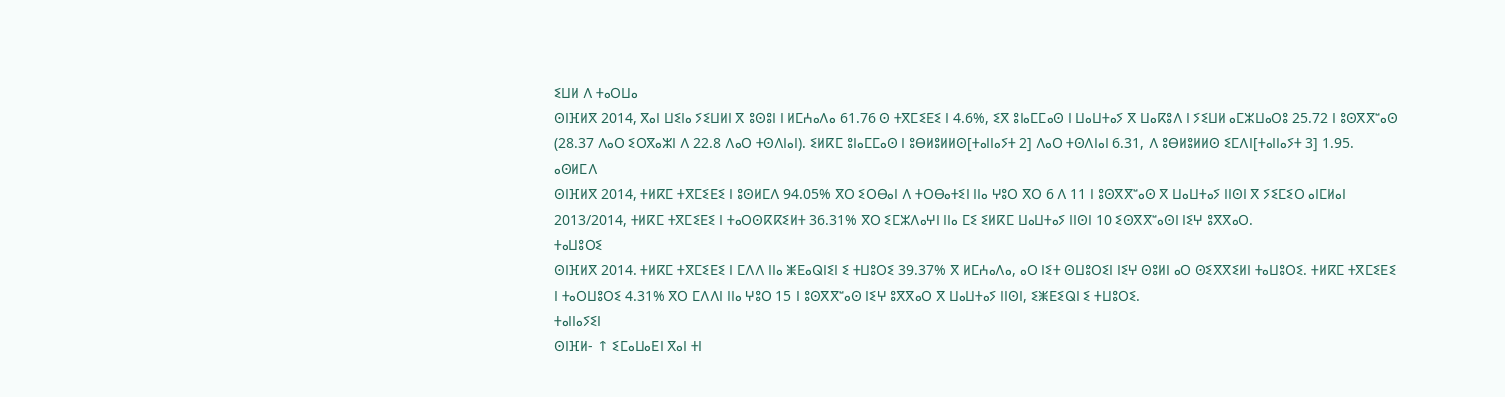ⵉⵡⵍ ⴷ ⵜⴰⵔⵡⴰ
ⵙⵏⴼⵍⴳ 2014, ⴳⴰⵏ ⵡⵉⵏⴰ ⵢⵉⵡⵍⵏ ⴳ ⵓⵙⵓⵏ ⵏ ⵍⵎⵄⴰⴷⴰ 61.76 ⵙ ⵜⴳⵎⵉⴹⵉ ⵏ 4.6%, ⵉⴳ ⵓⵏⴰⵎⵎⴰⵙ ⵏ ⵡⴰⵡⵜⴰⵢ ⴳ ⵡⴰⴽⵓⴷ ⵏ ⵢⵉⵡⵍ ⴰⵎⵣⵡⴰⵔⵓ 25.72 ⵏ ⵓⵙⴳⴳⵯⴰⵙ (28.37 ⴷⴰⵔ ⵉⵔⴳⴰⵣⵏ ⴷ 22.8 ⴷⴰⵔ ⵜⵙⴷⵏⴰⵏ). ⵉⵍⴽⵎ ⵓⵏⴰⵎⵎⴰⵙ ⵏ ⵓⴱⵍⵓⵍⵍⵙ[ⵜⴰⵏⵏⴰⵢⵜ 2] ⴷⴰⵔ ⵜⵙⴷⵏⴰⵏ 6.31, ⴷ ⵓⴱⵍⵓⵍⵍⵙ ⵉⵎⴷⵏ[ⵜⴰⵏⵏⴰⵢⵜ 3] 1.95.
ⴰⵙⵍⵎⴷ
ⵙⵏⴼⵍⴳ 2014, ⵜⵍⴽⵎ ⵜⴳⵎⵉⴹⵉ ⵏ ⵓⵙⵍⵎⴷ 94.05% ⴳⵔ ⵉⵔⴱⴰⵏ ⴷ ⵜⵔⴱⴰⵜⵉⵏ ⵏⵏⴰ ⵖⵓⵔ ⴳⵔ 6 ⴷ 11 ⵏ ⵓⵙⴳⴳⵯⴰⵙ ⴳ ⵡⴰⵡⵜⴰⵢ ⵏⵏⵙⵏ ⴳ ⵢⵉⵎⵉⵔ ⴰⵏⵎⵍⴰⵏ 2013/2014, ⵜⵍⴽⵎ ⵜⴳⵎⵉⴹⵉ ⵏ ⵜⴰⵔⵙⴽⴽⵉⵍⵜ 36.31% ⴳⵔ ⵉⵎⵣⴷⴰⵖⵏ ⵏⵏⴰ ⵎⵉ ⵉⵍⴽⵎ ⵡⴰⵡⵜⴰⵢ ⵏⵏⵙⵏ 10 ⵉⵙⴳⴳⵯⴰⵙⵏ ⵏⵉⵖ ⵓⴳⴳⴰⵔ.
ⵜⴰⵡⵓⵔⵉ
ⵙⵏⴼⵍⴳ 2014. ⵜⵍⴽⵎ ⵜⴳⵎⵉⴹⵉ ⵏ ⵎⴷⴷ ⵏⵏⴰ ⵥⴹⴰⵕⵏⵉⵏ ⵉ ⵜⵡⵓⵔⵉ 39.37% ⴳ ⵍⵎⵄⴰⴷⴰ, ⴰⵔ ⵏⵉⵜ ⵙⵡⵓⵔⵉⵏ ⵏⵉⵖ ⵙⵓⵍⵏ ⴰⵔ ⵙⵉⴳⴳⵉⵍⵏ ⵜⴰⵡⵓⵔⵉ. ⵜⵍⴽⵎ ⵜⴳⵎⵉⴹⵉ ⵏ ⵜⴰⵔⵡⵓⵔⵉ 4.31% ⴳⵔ ⵎⴷⴷⵏ ⵏⵏⴰ ⵖⵓⵔ 15 ⵏ ⵓⵙⴳⴳⵯⴰⵙ ⵏⵉⵖ ⵓⴳⴳⴰⵔ ⴳ ⵡⴰⵡⵜⴰⵢ ⵏⵏⵙⵏ, ⵉⵥⴹⵉⵕⵏ ⵉ ⵜⵡⵓⵔⵉ.
ⵜⴰⵏⵏⴰⵢⵉⵏ
ⵙⵏⴼⵍ- ↑ ⵉⵎⴰⵡⴰⴹⵏ ⴳⴰⵏ ⵜⵏ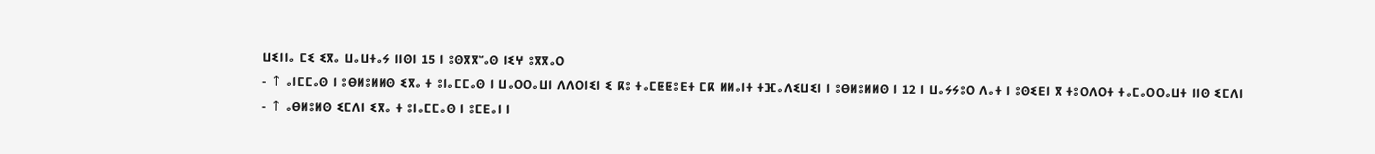ⵡⵉⵏⵏⴰ ⵎⵉ ⵉⴳⴰ ⵡⴰⵡⵜⴰⵢ ⵏⵏⵙⵏ 15 ⵏ ⵓⵙⴳⴳⵯⴰⵙ ⵏⵉⵖ ⵓⴳⴳⴰⵔ
- ↑ ⴰⵏⵎⵎⴰⵙ ⵏ ⵓⴱⵍⵓⵍⵍⵙ ⵉⴳⴰ ⵜ ⵓⵏⴰⵎⵎⴰⵙ ⵏ ⵡⴰⵔⵔⴰⵡⵏ ⴷⴷⵔⵏⵉⵏ ⵉ ⴽⵓ ⵜⴰⵎⵟⵟⵓⴹⵜ ⵎⴽ ⵍⵍⴰⵏⵜ ⵜⴼⴰⴷⵉⵡⵉⵏ ⵏ ⵓⴱⵍⵓⵍⵍⵙ ⵏ 12 ⵏ ⵡⴰⵢⵢⵓⵔ ⴷⴰⵜ ⵏ ⵓⵙⵉⴹⵏ ⴳ ⵜⵓⵔⴷⵔⵜ ⵜⴰⵎⴰⵔⵔⴰⵡⵜ ⵏⵏⵙ ⵉⵎⴷⵏ
- ↑ ⴰⴱⵍⵓⵍⵙ ⵉⵎⴷⵏ ⵉⴳⴰ ⵜ ⵓⵏⴰⵎⵎⴰⵙ ⵏ ⵓⵎⴹⴰⵏ ⵏ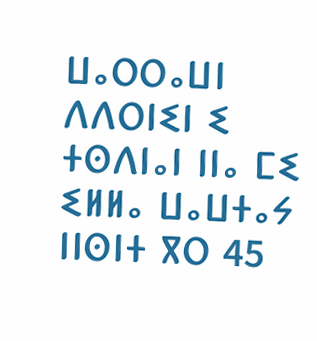ⵡⴰⵔⵔⴰⵡⵏ ⴷⴷⵔⵏⵉⵏ ⵉ ⵜⵙⴷⵏⴰⵏ ⵏⵏⴰ ⵎⵉ ⵉⵍⵍⴰ ⵡⴰⵡⵜⴰⵢ ⵏⵏⵙⵏⵜ ⴳⵔ 45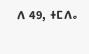ⴷ 49, ⵜⵎⴷⴰ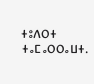ⵜⵓⴷⵔⵜ ⵜⴰⵎⴰⵔⵔⴰⵡⵜ.